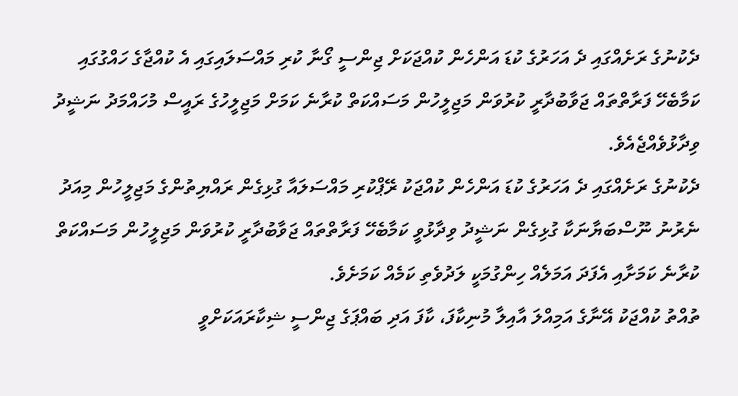ދެކުނުގެ ރަށެއްގައި ދެ އަހަރުގެ ކުޑަ އަންހެން ކުއްޖަކަށް ޖިންސީ ގޯނާ ކުރި މައްސަލައިގައި އެ ކުއްޖާގެ ހައްގުގައި ކަމާބެހޭ ފަރާތްތައް ޖަވާބުދާރީ ކުރުވަން މަޖިލީހުން މަސައްކަތް ކުރާނެ ކަމަށް މަޖިލީހުގެ ރައީސް މުހައްމަދު ނަޝީދު ވިދާޅުވެއްޖެއެވެ.
ދެކުނުގެ ރަށެއްގައި ދެ އަހަރުގެ ކުޑަ އަންހެން ކުއްޖަކު ރޭޕްކުރި މައްސަލައާ ގުޅިގެން ރައްޔިތުންގެ މަޖިލީހުން މިއަދު ނެރުނު ނޫސްބަޔާނަކާ ގުޅިގެން ނަޝީދު ވިދާޅުވީ ކަމާބެހޭ ފަރާތްތައް ޖަވާބުދާރީ ކުރުވަން މަޖިލީހުން މަސައްކަތް ކުރާނެ ކަމަށާއި އެފަދަ އަމަލެއް ހިންގުމަކީ ލަދުވެތި ކަމެއް ކަމަށެވެ.
ތުއްތު ކުއްޖަކު އޭނާގެ އަމިއްލަ އާއިލާ މުނިކާފަ، ކާފަ އަދި ބައްޕަގެ ޖިންސީ ޝިކާރައަކަށްވީ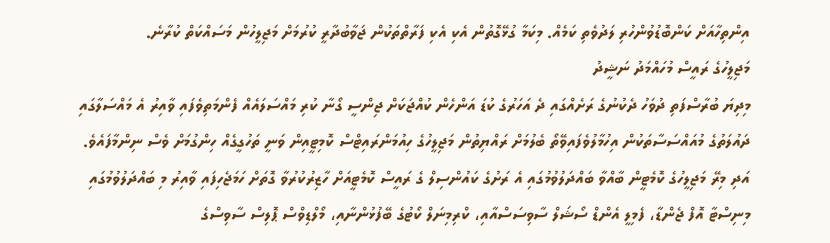އިންތިހާއަށް ކަންބޮޑުވުންހުރި ލަދުވެތި ކަމެއް. މިކަމާ ގުޅޭގޮތުން އެކި އެކި ފަރާތްތަކުން ޖަވާބުދާރީ ކުރުމަށް މަޖިލީހުން މަސައްކަތް ކުރާނެ.
މަޖިލީހުގެ ރައީސް މުހައްމަދު ނަޝީދު
މިދިޔަ ބުރާސްފަތި ދުވަހު ދެކުނުގެ ރަށެއްގައި ދެ އަހަރުގެ ކުޑަ އަންހެން ކުއްޖަކަށް ޖިންސީ ގޯނާ ކުރި މައްސަލައެއް ފެންމަތިވެފައި ވާއިރު އެ މައްސަލާގައި ދައުލަތުގެ މުއައްސަސާތަކުން އިހުމާލުވެފައިވޭތޯ ބެލުމަށް ރައްޔިތުން މަޖިލީހުގެ ހިއުމަންރައިޓްސް ކޮމިޓީއިން ވަނީ ތަހުގީގެއް ހިންގުމަށް ވެސް ނިންމާފައެވެ.
އަދި މިރޭ މަޖިލީހުގެ ކޮމެޓީން ބާއްވާ ބައްދަލުވުމުގައި އެ ރަށުގެ ކައުންސިލް ގެ ރައީސް ކޮމެޓީއަށް ހާޒިރުކުރުވާ ގޮތަށް ހަމަޖެހިފައި ވާއިރު މި ބައްދަލުވުމުގައި މިނިސްޓާ އޮފް ޖެންޑާ، ފެމިލީ އެންޑް ސޯޝަލް ސާވިސަސްއާއި، ކްރިމިނަލް ކޯޓުގެ ބޭފުޅުންނާއި، މޯލްޑިވްސް ޕޮލިސް ސާވިސްގެ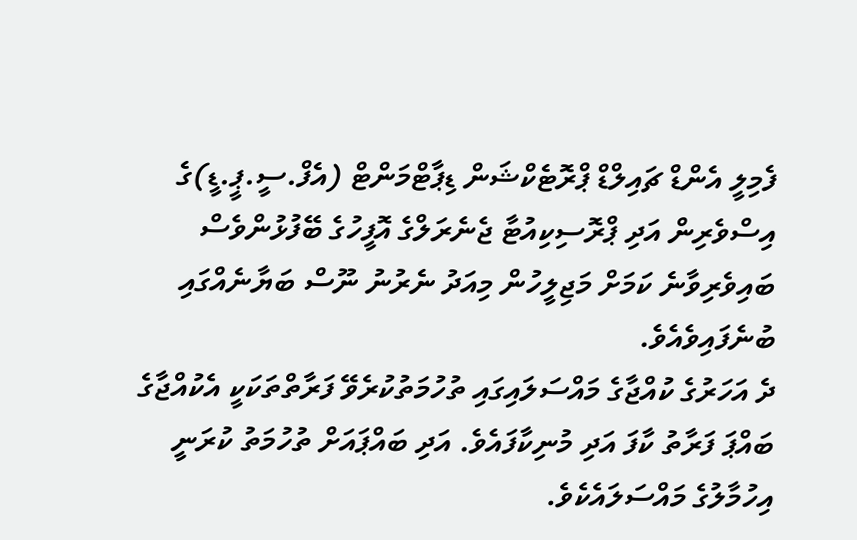ފެމިލީ އެންޑް ޗައިލްޑް ޕްރޮޓެކްޝަން ޑިޕާޓްމަންޓް (އެފް.ސީ.ޕީ.ޑީ)ގެ އިސްވެރިން އަދި ޕްރޮސިކިއުޓާ ޖެނެރަލްގެ އޮފީހުގެ ބޭފުޅުންވެސް ބައިވެރިވާނެ ކަމަށް މަޖިލީހުން މިއަދު ނެރުނު ނޫސް ބަޔާނެއްގައި ބުނެފައިވެއެވެ.
ދެ އަހަރުގެ ކުއްޖާގެ މައްސަލައިގައި ތުހުމަތުކުރެވޭ ފަރާތްތަކަކީ އެކުއްޖާގެ ބައްޕަ ފަރާތު ކާފަ އަދި މުނިކާފައެވެ. އަދި ބައްޕައަށް ތުހުމަތު ކުރަނީ އިހުމާލުގެ މައްސަލައެކެވެ.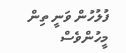ފުލުހުން ވަނީ ތިން މީހުންވެސް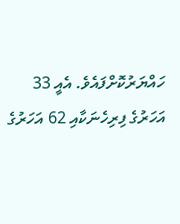ހައްޔަރުކޮށްފައެވެ. އެއީ 33 އަހަރުގެ ފިރިހެނަކާއި 62 އަހަރުގެ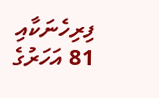ފިރިހެނަކާއި 81 އަހަރުގެ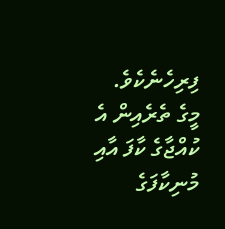ފިރިހެނެކެވެ. މީގެ ތެރެއިން އެ ކުއްޖާގެ ކާފަ އާއި މުނިކާފަގެ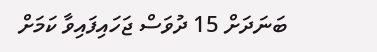ބަނަދަށް 15 ދުވަސް ޖަހައިފައިވާ ކަމަށް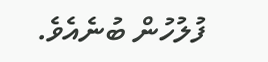ފުލުހުން ބުނެއެވެ.